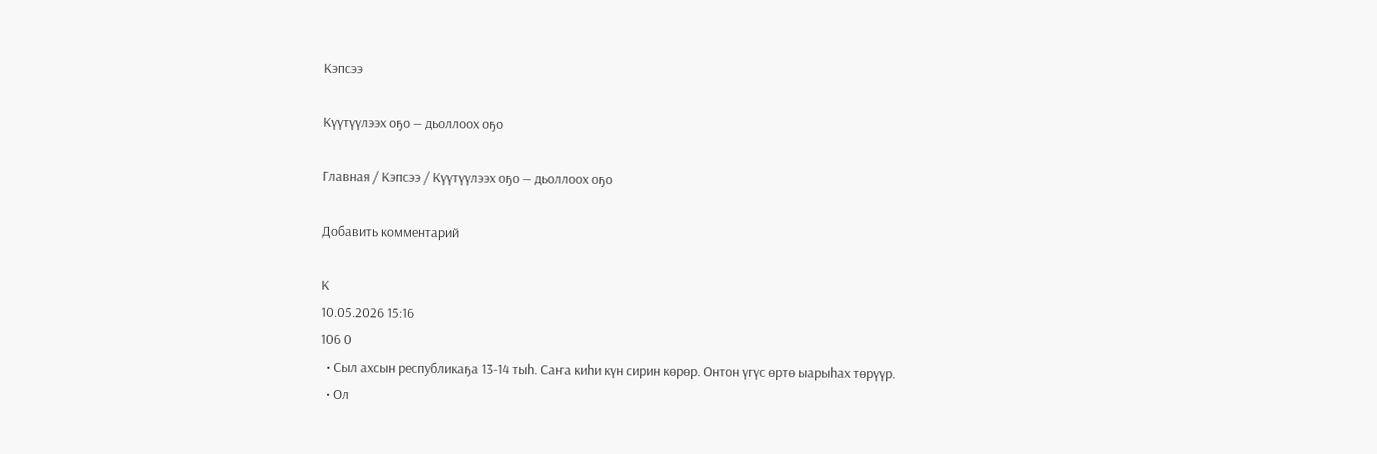Кэпсээ

Күүтүүлээх оҕо — дьоллоох оҕо

Главная / Кэпсээ / Күүтүүлээх оҕо — дьоллоох оҕо

Добавить комментарий

К
10.05.2026 15:16
106 0
  • Сыл ахсын республикаҕа 13-14 тыһ. Саҥа киһи күн сирин көрөр. Онтон үгүс өртө ыарыһах төрүүр.
  • Ол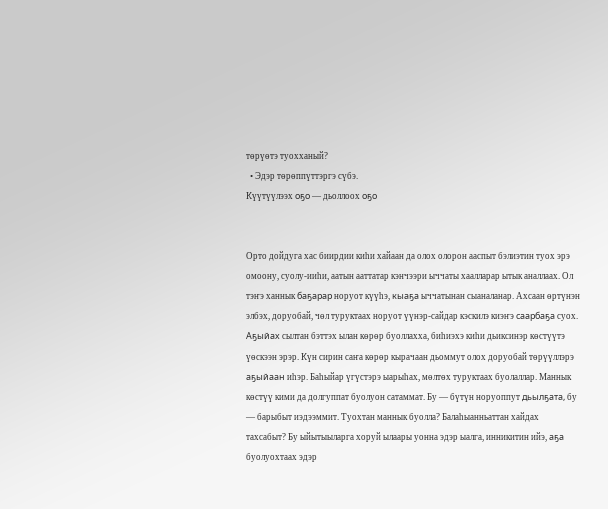төрүөтэ туохханый?
  • Эдэр төрөппүттэргэ сүбэ.
Күүтүүлээх оҕо — дьоллоох оҕо


Орто дойдуга хас биирдии киһи хайаан да олох олорон ааспыт бэлиэтин туох эрэ омоону, суолу-ииһи, аатын ааттатар кэнчээри ыччаты хаалларар ытык аналлаах. Ол тэҥэ ханнык баҕарар норуот күүһэ, кыаҕа ыччатынан сыаналанар. Ахсаан өртүнэн элбэх, доруобай, чөл туруктаах норуот үүнэр-сайдар кэскилэ киэҥэ саарбаҕа суох.
Аҕыйах сылтан бэттэх ылан көрөр буоллахха, биһиэхэ киһи дьиксинэр көстүүтэ үөскээн эрэр. Күн сирин саҥа көрөр кырачаан дьоммут олох доруобай төрүүллэрэ аҕыйаан иһэр. Баһыйар үгүстэрэ ыарыһах, мөлтөх туруктаах буолаллар. Маннык көстүү кими да долгуппат буолуон сатаммат. Бу — бүтүн норуоппут дьылҕата, бу — барыбыт иэдээммит. Туохтан маннык буолла? Балаһыанньаттан хайдах тахсабыт? Бу ыйытыыларга хоруй ылаары уонна эдэр ыалга, инникитин ийэ, аҕа буолуохтаах эдэр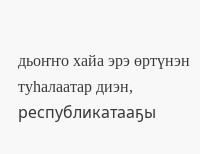дьоҥҥо хайа эрэ өртүнэн туһалаатар диэн, республикатааҕы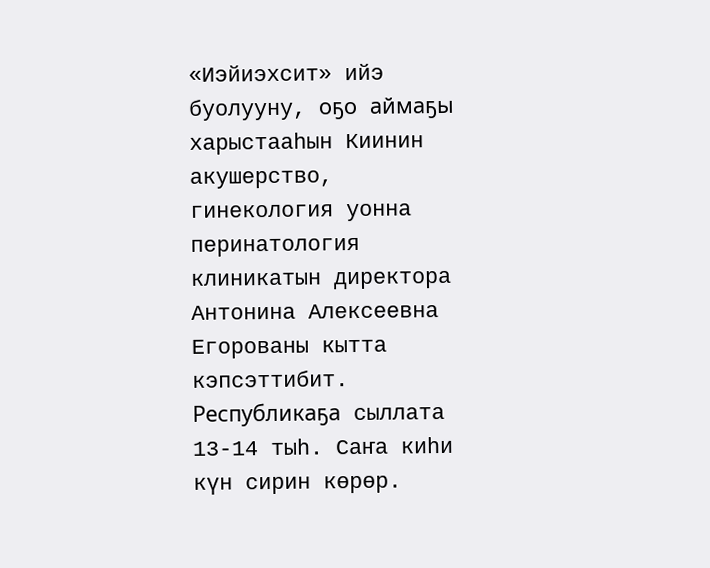«Иэйиэхсит» ийэ буолууну, оҕо аймаҕы харыстааһын Киинин акушерство, гинекология уонна перинатология клиникатын директора Антонина Алексеевна Егорованы кытта кэпсэттибит.
Республикаҕа сыллата 13-14 тыһ. Саҥа киһи күн сирин көрөр.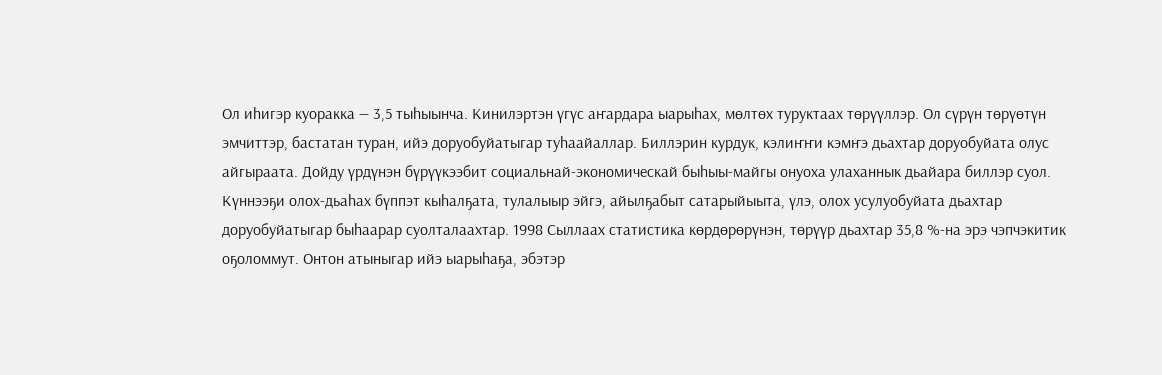Ол иһигэр куоракка — 3,5 тыһыынча. Кинилэртэн үгүс аҥардара ыарыһах, мөлтөх туруктаах төрүүллэр. Ол сүрүн төрүөтүн эмчиттэр, бастатан туран, ийэ доруобуйатыгар туһаайаллар. Биллэрин курдук, кэлиҥҥи кэмҥэ дьахтар доруобуйата олус айгыраата. Дойду үрдүнэн бүрүүкээбит социальнай-экономическай быһыы-майгы онуоха улаханнык дьайара биллэр суол. Күннээҕи олох-дьаһах бүппэт кыһалҕата, тулалыыр эйгэ, айылҕабыт сатарыйыыта, үлэ, олох усулуобуйата дьахтар доруобуйатыгар быһаарар суолталаахтар. 1998 Сыллаах статистика көрдөрөрүнэн, төрүүр дьахтар 35,8 %-на эрэ чэпчэкитик оҕоломмут. Онтон атыныгар ийэ ыарыһаҕа, эбэтэр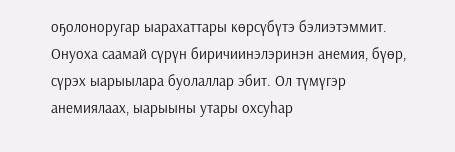оҕолоноругар ыарахаттары көрсүбүтэ бэлиэтэммит. Онуоха саамай сүрүн биричиинэлэринэн анемия, бүөр, сүрэх ыарыылара буолаллар эбит. Ол түмүгэр анемиялаах, ыарыыны утары охсуһар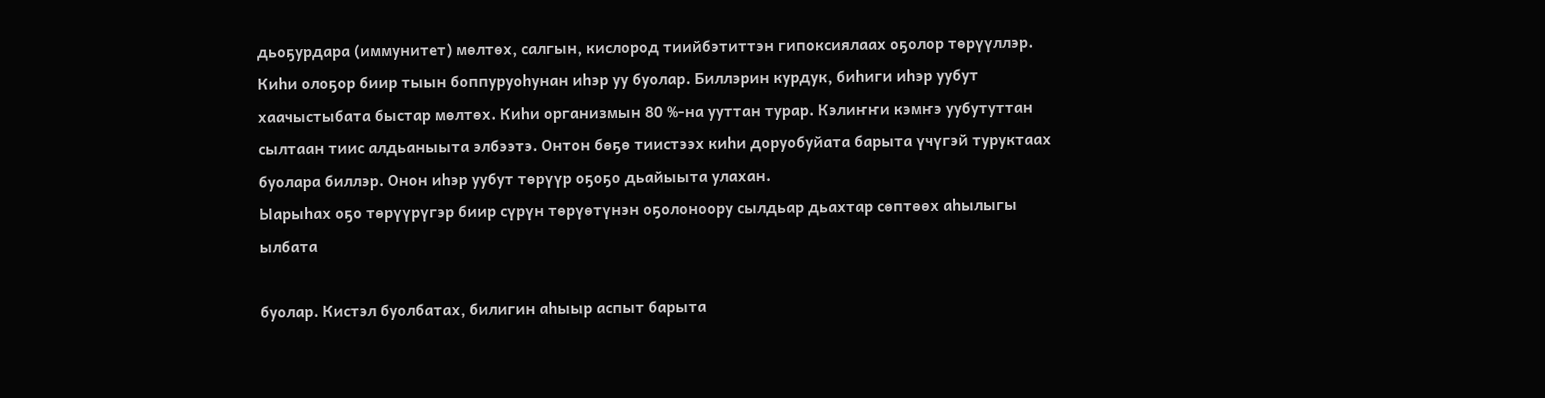дьоҕурдара (иммунитет) мөлтөх, салгын, кислород тиийбэтиттэн гипоксиялаах оҕолор төрүүллэр.
Киһи олоҕор биир тыын боппуруоһунан иһэр уу буолар. Биллэрин курдук, биһиги иһэр уубут хаачыстыбата быстар мөлтөх. Киһи организмын 80 %-на ууттан турар. Кэлиҥҥи кэмҥэ уубутуттан сылтаан тиис алдьаныыта элбээтэ. Онтон бөҕө тиистээх киһи доруобуйата барыта үчүгэй туруктаах буолара биллэр. Онон иһэр уубут төрүүр оҕоҕо дьайыыта улахан.
Ыарыһах оҕо төрүүрүгэр биир сүрүн төрүөтүнэн оҕолоноору сылдьар дьахтар сөптөөх аһылыгы ылбата

буолар. Кистэл буолбатах, билигин аһыыр аспыт барыта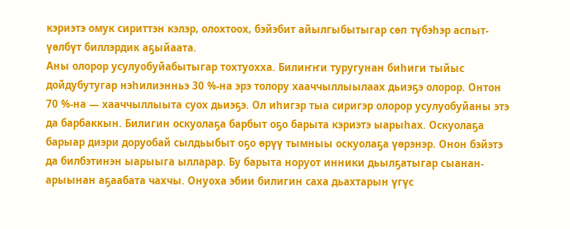кэриэтэ омук сириттэн кэлэр, олохтоох, бэйэбит айылгыбытыгар сөп түбэһэр аспыт-үөлбүт биллэрдик аҕыйаата.
Аны олорор усулуобуйабытыгар тохтуохха. Билиҥҥи туругунан биһиги тыйыс дойдубутугар нэһилиэнньэ 30 %-на эрэ толору хааччыллыылаах дьиэҕэ олорор. Онтон 70 %-на — хааччыллыыта суох дьиэҕэ. Ол иһигэр тыа сиригэр олорор усулуобуйаны этэ да барбаккын. Билигин оскуолаҕа барбыт оҕо барыта кэриэтэ ыарыһах. Оскуолаҕа барыар диэри доруобай сылдьыбыт оҕо өрүү тымныы оскуолаҕа үөрэнэр. Онон бэйэтэ да билбэтинэн ыарыыга ылларар. Бу барыта норуот инники дьылҕатыгар сыанан-арыынан аҕаабата чахчы. Онуоха эбии билигин саха дьахтарын үгүс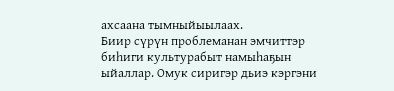ахсаана тымныйыылаах.
Биир сүрүн проблеманан эмчиттэр биһиги культурабыт намыһаҕын ыйаллар. Омук сиригэр дьиэ кэргэни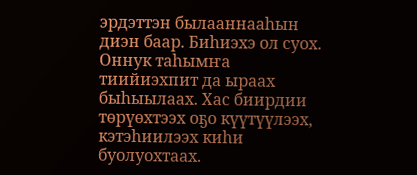эрдэттэн былааннааһын диэн баар. Биһиэхэ ол суох. Оннук таһымҥа тиийиэхпит да ыраах быһыылаах. Хас биирдии төрүөхтээх оҕо күүтүүлээх, кэтэһиилээх киһи буолуохтаах.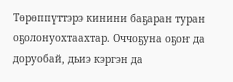Төрөппүттэрэ кинини баҕаран туран оҕолонуохтаахтар. Оччоҕуна оҕоҥ да доруобай, дьиэ кэргэн да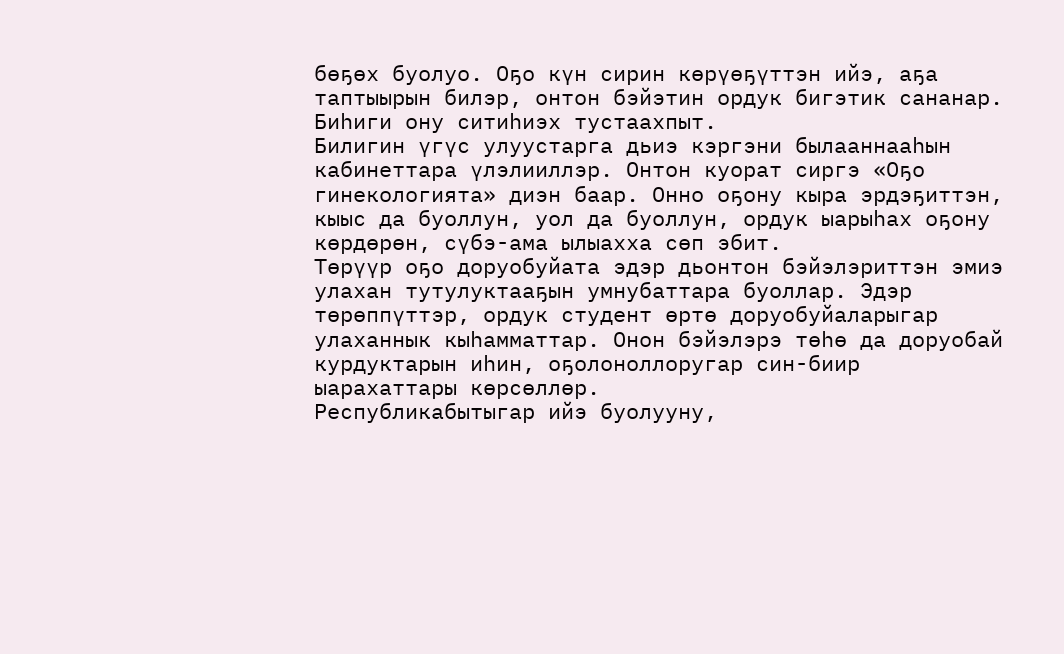бөҕөх буолуо. Оҕо күн сирин көрүөҕүттэн ийэ, аҕа таптыырын билэр, онтон бэйэтин ордук бигэтик сананар. Биһиги ону ситиһиэх тустаахпыт.
Билигин үгүс улуустарга дьиэ кэргэни былааннааһын кабинеттара үлэлииллэр. Онтон куорат сиргэ «Оҕо гинекологията» диэн баар. Онно оҕону кыра эрдэҕиттэн, кыыс да буоллун, уол да буоллун, ордук ыарыһах оҕону көрдөрөн, сүбэ-ама ылыахха сөп эбит.
Төрүүр оҕо доруобуйата эдэр дьонтон бэйэлэриттэн эмиэ улахан тутулуктааҕын умнубаттара буоллар. Эдэр төрөппүттэр, ордук студент өртө доруобуйаларыгар улаханнык кыһамматтар. Онон бэйэлэрэ төһө да доруобай курдуктарын иһин, оҕолоноллоругар син-биир ыарахаттары көрсөллөр.
Республикабытыгар ийэ буолууну,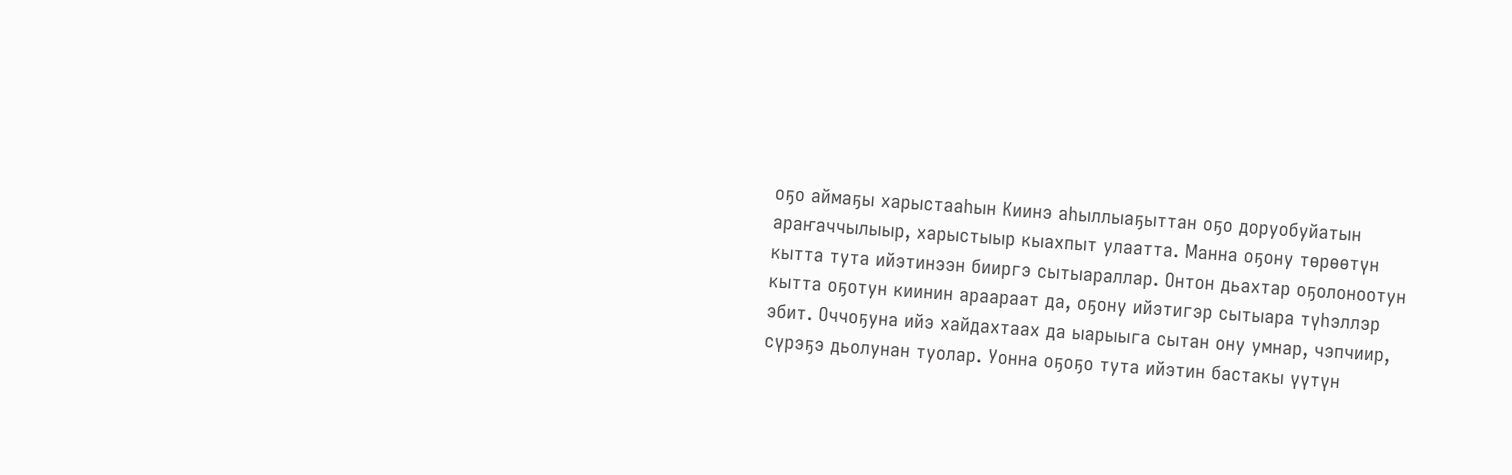оҕо аймаҕы харыстааһын Киинэ аһыллыаҕыттан оҕо доруобуйатын араҥаччылыыр, харыстыыр кыахпыт улаатта. Манна оҕону төрөөтүн кытта тута ийэтинээн бииргэ сытыараллар. Онтон дьахтар оҕолоноотун кытта оҕотун киинин араараат да, оҕону ийэтигэр сытыара түһэллэр эбит. Оччоҕуна ийэ хайдахтаах да ыарыыга сытан ону умнар, чэпчиир, сүрэҕэ дьолунан туолар. Уонна оҕоҕо тута ийэтин бастакы үүтүн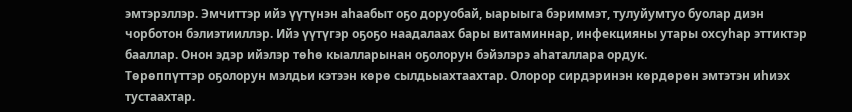эмтэрэллэр. Эмчиттэр ийэ үүтүнэн аһаабыт оҕо доруобай, ыарыыга бэриммэт, тулуйумтуо буолар диэн чорботон бэлиэтииллэр. Ийэ үүтүгэр оҕоҕо наадалаах бары витаминнар, инфекцияны утары охсуһар эттиктэр бааллар. Онон эдэр ийэлэр төһө кыалларынан оҕолорун бэйэлэрэ аһаталлара ордук.
Төрөппүттэр оҕолорун мэлдьи кэтээн көрө сылдьыахтаахтар. Олорор сирдэринэн көрдөрөн эмтэтэн иһиэх тустаахтар.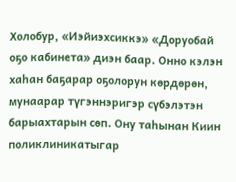Холобур, «Иэйиэхсиккэ» «Доруобай оҕо кабинета» диэн баар. Онно кэлэн хаһан баҕарар оҕолорун көрдөрөн, мунаарар түгэннэригэр сүбэлэтэн барыахтарын сөп. Ону таһынан Киин поликлиникатыгар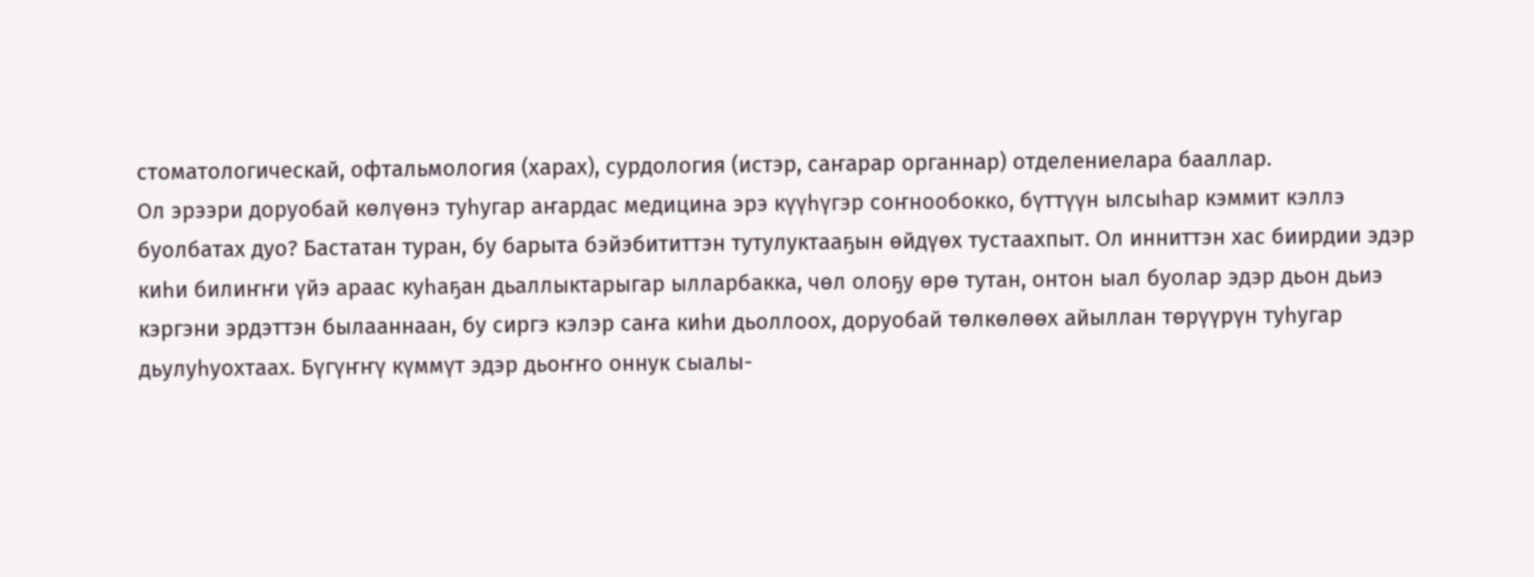стоматологическай, офтальмология (харах), сурдология (истэр, саҥарар органнар) отделениелара бааллар.
Ол эрээри доруобай көлүөнэ туһугар аҥардас медицина эрэ күүһүгэр соҥнообокко, бүттүүн ылсыһар кэммит кэллэ буолбатах дуо? Бастатан туран, бу барыта бэйэбититтэн тутулуктааҕын өйдүөх тустаахпыт. Ол инниттэн хас биирдии эдэр киһи билиҥҥи үйэ араас куһаҕан дьаллыктарыгар ылларбакка, чөл олоҕу өрө тутан, онтон ыал буолар эдэр дьон дьиэ кэргэни эрдэттэн былааннаан, бу сиргэ кэлэр саҥа киһи дьоллоох, доруобай төлкөлөөх айыллан төрүүрүн туһугар дьулуһуохтаах. Бүгүҥҥү күммүт эдэр дьоҥҥо оннук сыалы-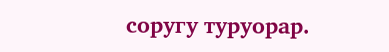соругу туруорар.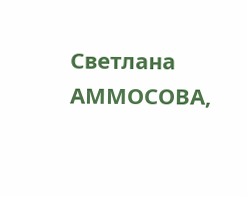Светлана АММОСОВА,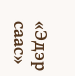«Эдэр саас»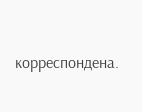корреспондена.